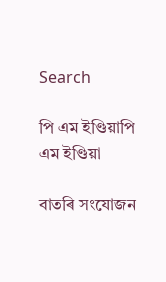Search

পি এম ইণ্ডিয়াপি এম ইণ্ডিয়া

বাতৰি সংযোজন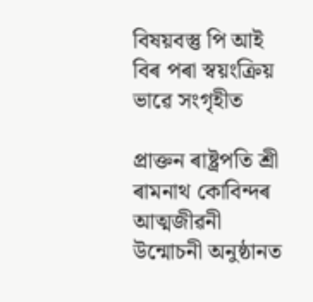বিষয়বস্তু পি আই বিৰ পৰা স্বয়ংক্ৰিয় ভাৱে সংগৃহীত

প্ৰাক্তন ৰাষ্ট্ৰপতি শ্ৰী ৰামনাথ কোবিন্দৰ আত্মজীৱনী উন্মোচনী অনুষ্ঠানত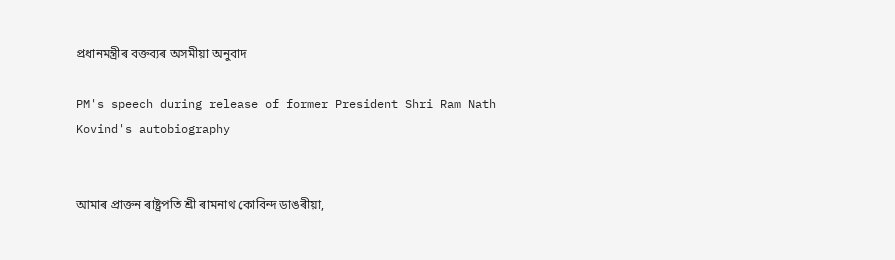প্ৰধানমন্ত্ৰীৰ বক্তব্যৰ অসমীয়া অনুবাদ

PM's speech during release of former President Shri Ram Nath Kovind's autobiography


আমাৰ প্ৰাক্তন ৰাষ্ট্ৰপতি শ্ৰী ৰামনাথ কোবিন্দ ডাঙৰীয়া,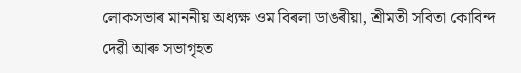লোকসভাৰ মাননীয় অধ্যক্ষ ওম বিৰলা ডাঙৰীয়া, শ্ৰীমতী সবিতা কোবিন্দ দেৱী আৰু সভাগৃহত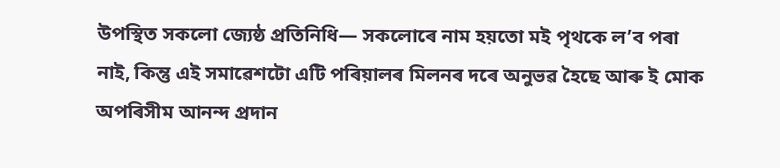উপস্থিত সকলো জ্যেষ্ঠ প্ৰতিনিধি— সকলোৰে নাম হয়তো মই পৃথকে ল’ব পৰা নাই, কিন্তু এই সমাৱেশটো এটি পৰিয়ালৰ মিলনৰ দৰে অনুভৱ হৈছে আৰু ই মোক অপৰিসীম আনন্দ প্ৰদান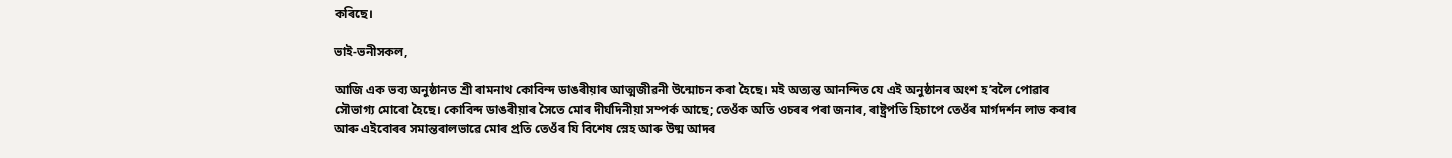কৰিছে।

ভাই-ভনীসকল,

আজি এক ভব্য অনুষ্ঠানত শ্ৰী ৰামনাথ কোবিন্দ ডাঙৰীয়াৰ আত্মজীৱনী উন্মোচন কৰা হৈছে। মই অত্যন্ত আনন্দিত যে এই অনুষ্ঠানৰ অংশ হ’বলৈ পোৱাৰ সৌভাগ্য মোৰো হৈছে। কোবিন্দ ডাঙৰীয়াৰ সৈতে মোৰ দীৰ্ঘদিনীয়া সম্পৰ্ক আছে; তেওঁক অতি ওচৰৰ পৰা জনাৰ, ৰাষ্ট্ৰপতি হিচাপে তেওঁৰ মাৰ্গদৰ্শন লাভ কৰাৰ আৰু এইবোৰৰ সমান্তৰালভাৱে মোৰ প্ৰতি তেওঁৰ যি বিশেষ স্নেহ আৰু উষ্ম আদৰ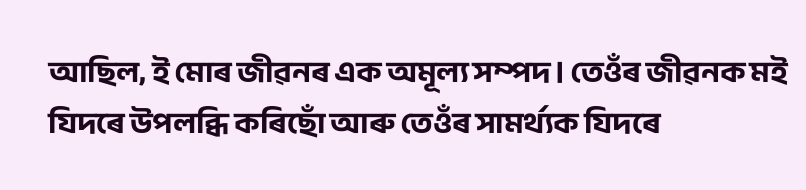আছিল, ই মোৰ জীৱনৰ এক অমূল্য সম্পদ। তেওঁৰ জীৱনক মই যিদৰে উপলব্ধি কৰিছোঁ আৰু তেওঁৰ সামৰ্থ্যক যিদৰে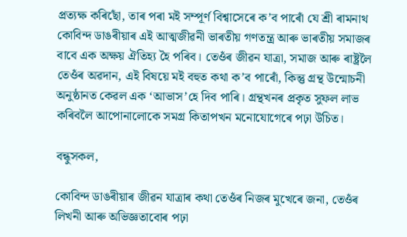প্ৰত্যক্ষ কৰিছোঁ, তাৰ পৰা মই সম্পূৰ্ণ বিশ্বাসেৰে ক’ব পাৰোঁ যে শ্ৰী ৰামনাথ কোবিন্দ ডাঙৰীয়াৰ এই আত্মজীৱনী ভাৰতীয় গণতন্ত্ৰ আৰু ভাৰতীয় সমাজৰ বাবে এক অক্ষয় ঐতিহ্য হৈ পৰিব। তেওঁৰ জীৱন যাত্ৰা, সমাজ আৰু ৰাষ্ট্ৰলৈ তেওঁৰ অৱদান, এই বিষয়ে মই বহুত কথা ক’ব পাৰোঁ, কিন্তু গ্ৰন্থ উন্মোচনী অনুষ্ঠানত কেৱল এক ‘আভাস’হে দিব পাৰি। গ্ৰন্থখনৰ প্ৰকৃত সুফল লাভ কৰিবলৈ আপোনালোকে সমগ্ৰ কিতাপখন মনোযোগেৰে পঢ়া উচিত।

বন্ধুসকল,

কোবিন্দ ডাঙৰীয়াৰ জীৱন যাত্ৰাৰ কথা তেওঁৰ নিজৰ মুখেৰে জনা, তেওঁৰ লিখনী আৰু অভিজ্ঞতাবোৰ পঢ়া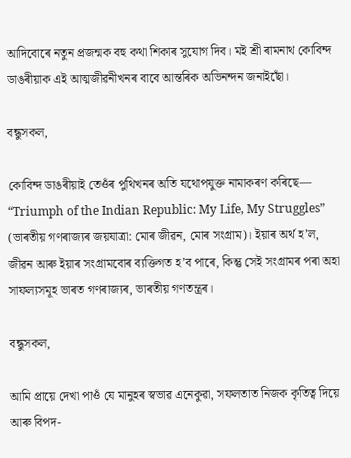আদিবোৰে নতুন প্ৰজন্মক বহু কথা শিকাৰ সুযোগ দিব। মই শ্ৰী ৰামনাথ কোবিন্দ ডাঙৰীয়াক এই আত্মজীৱনীখনৰ বাবে আন্তৰিক অভিনন্দন জনাইছোঁ।

বন্ধুসকল,

কোবিন্দ ডাঙৰীয়াই তেওঁৰ পুথিখনৰ অতি যথোপযুক্ত নামাকৰণ কৰিছে— “Triumph of the Indian Republic: My Life, My Struggles” (ভাৰতীয় গণৰাজ্যৰ জয়যাত্ৰা: মোৰ জীৱন, মোৰ সংগ্ৰাম)। ইয়াৰ অৰ্থ হ’ল, জীৱন আৰু ইয়াৰ সংগ্ৰামবোৰ ব্যক্তিগত হ’ব পাৰে, কিন্তু সেই সংগ্ৰামৰ পৰা অহা সাফল্যসমূহ ভাৰত গণৰাজ্যৰ, ভাৰতীয় গণতন্ত্ৰৰ।

বন্ধুসকল,

আমি প্ৰায়ে দেখা পাওঁ যে মানুহৰ স্বভাৱ এনেকুৱা, সফলতাত নিজক কৃতিত্ব দিয়ে আৰু বিপদ-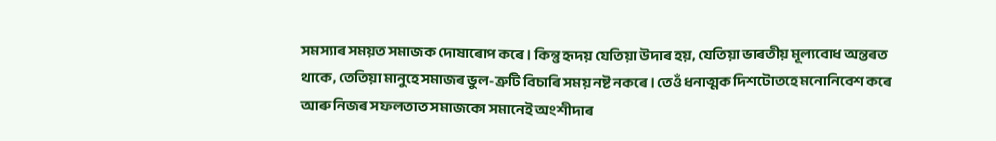সমস্যাৰ সময়ত সমাজক দোষাৰোপ কৰে। কিন্তু হৃদয় যেতিয়া উদাৰ হয়, যেতিয়া ভাৰতীয় মূল্যবোধ অন্তৰত থাকে, তেতিয়া মানুহে সমাজৰ ভুল-ত্ৰুটি বিচাৰি সময় নষ্ট নকৰে। তেওঁ ধনাত্মক দিশটোতহে মনোনিবেশ কৰে আৰু নিজৰ সফলতাত সমাজকো সমানেই অংশীদাৰ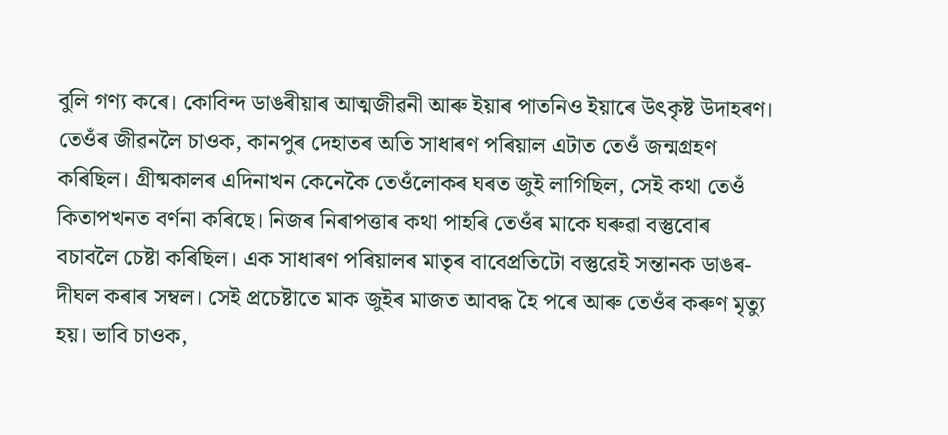বুলি গণ্য কৰে। কোবিন্দ ডাঙৰীয়াৰ আত্মজীৱনী আৰু ইয়াৰ পাতনিও ইয়াৰে উৎকৃষ্ট উদাহৰণ। তেওঁৰ জীৱনলৈ চাওক, কানপুৰ দেহাতৰ অতি সাধাৰণ পৰিয়াল এটাত তেওঁ জন্মগ্ৰহণ কৰিছিল। গ্ৰীষ্মকালৰ এদিনাখন কেনেকৈ তেওঁলোকৰ ঘৰত জুই লাগিছিল, সেই কথা তেওঁ কিতাপখনত বৰ্ণনা কৰিছে। নিজৰ নিৰাপত্তাৰ কথা পাহৰি তেওঁৰ মাকে ঘৰুৱা বস্তুবোৰ বচাবলৈ চেষ্টা কৰিছিল। এক সাধাৰণ পৰিয়ালৰ মাতৃৰ বাবেপ্ৰতিটো বস্তুৱেই সন্তানক ডাঙৰ-দীঘল কৰাৰ সম্বল। সেই প্ৰচেষ্টাতে মাক জুইৰ মাজত আবদ্ধ হৈ পৰে আৰু তেওঁৰ কৰুণ মৃত্যু হয়। ভাবি চাওক,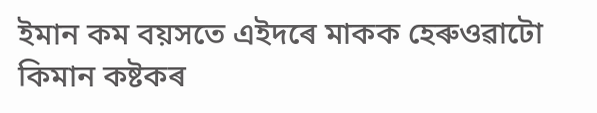ইমান কম বয়সতে এইদৰে মাকক হেৰুওৱাটো কিমান কষ্টকৰ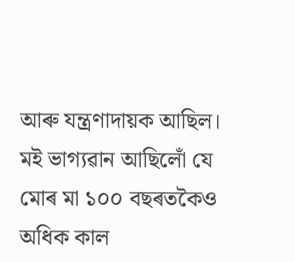আৰু যন্ত্ৰণাদায়ক আছিল। মই ভাগ্যৱান আছিলোঁ যে মোৰ মা ১০০ বছৰতকৈও অধিক কাল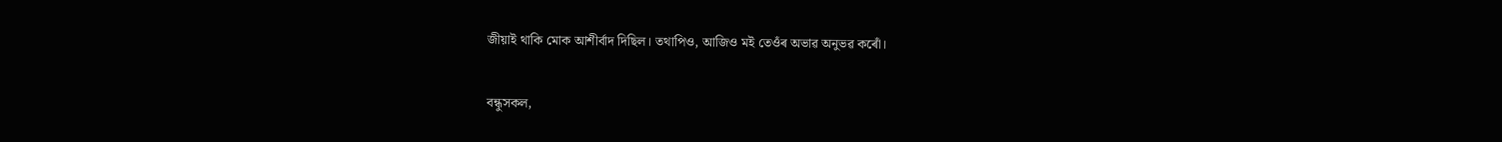জীয়াই থাকি মোক আশীৰ্বাদ দিছিল। তথাপিও, আজিও মই তেওঁৰ অভাৱ অনুভৱ কৰোঁ।

বন্ধুসকল,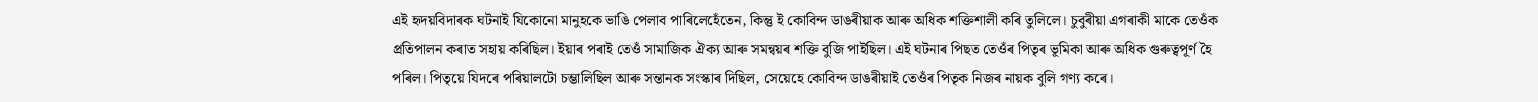এই হৃদয়বিদাৰক ঘটনাই যিকোনো মানুহকে ভাঙি পেলাব পাৰিলেহেঁতেন, কিন্তু ই কোবিন্দ ডাঙৰীয়াক আৰু অধিক শক্তিশালী কৰি তুলিলে। চুবুৰীয়া এগৰাকী মাকে তেওঁক প্ৰতিপালন কৰাত সহায় কৰিছিল। ইয়াৰ পৰাই তেওঁ সামাজিক ঐক্য আৰু সমন্বয়ৰ শক্তি বুজি পাইছিল। এই ঘটনাৰ পিছত তেওঁৰ পিতৃৰ ভূমিকা আৰু অধিক গুৰুত্বপূৰ্ণ হৈ পৰিল। পিতৃয়ে যিদৰে পৰিয়ালটো চম্ভালিছিল আৰু সন্তানক সংস্কাৰ দিছিল, সেয়েহে কোবিন্দ ডাঙৰীয়াই তেওঁৰ পিতৃক নিজৰ নায়ক বুলি গণ্য কৰে।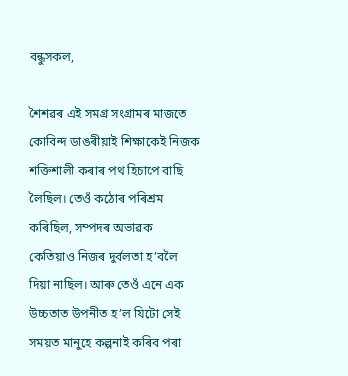বন্ধুসকল,

শৈশৱৰ এই সমগ্ৰ সংগ্ৰামৰ মাজতে কোবিন্দ ডাঙৰীয়াই শিক্ষাকেই নিজক শক্তিশালী কৰাৰ পথ হিচাপে বাছি লৈছিল। তেওঁ কঠোৰ পৰিশ্ৰম কৰিছিল, সম্পদৰ অভাৱক কেতিয়াও নিজৰ দুৰ্বলতা হ’বলৈ দিয়া নাছিল। আৰু তেওঁ এনে এক উচ্চতাত উপনীত হ’ল যিটো সেই সময়ত মানুহে কল্পনাই কৰিব পৰা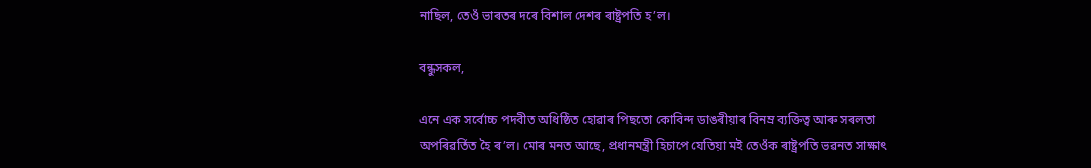নাছিল, তেওঁ ভাৰতৰ দৰে বিশাল দেশৰ ৰাষ্ট্ৰপতি হ’ল।

বন্ধুসকল,

এনে এক সৰ্বোচ্চ পদবীত অধিষ্ঠিত হোৱাৰ পিছতো কোবিন্দ ডাঙৰীয়াৰ বিনম্ৰ ব্যক্তিত্ব আৰু সৰলতা অপৰিৱৰ্তিত হৈ ৰ’ল। মোৰ মনত আছে, প্ৰধানমন্ত্ৰী হিচাপে যেতিয়া মই তেওঁক ৰাষ্ট্ৰপতি ভৱনত সাক্ষাৎ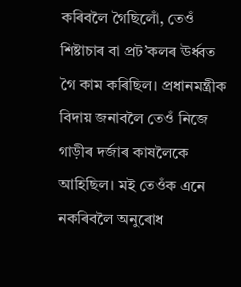কৰিবলৈ গৈছিলোঁ, তেওঁ শিষ্টাচাৰ বা প্ৰট’কলৰ ঊৰ্ধ্বত গৈ কাম কৰিছিল। প্ৰধানমন্ত্ৰীক বিদায় জনাবলৈ তেওঁ নিজে গাড়ীৰ দৰ্জাৰ কাষলৈকে আহিছিল। মই তেওঁক এনে নকৰিবলৈ অনুৰোধ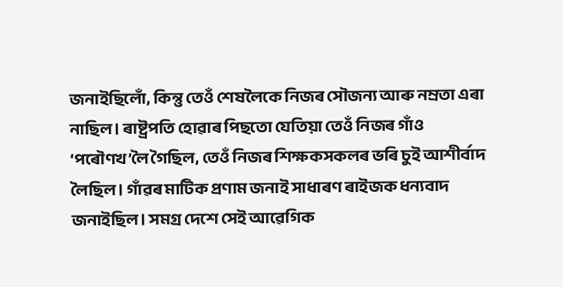জনাইছিলোঁ, কিন্তু তেওঁ শেষলৈকে নিজৰ সৌজন্য আৰু নম্ৰতা এৰা নাছিল। ৰাষ্ট্ৰপতি হোৱাৰ পিছতো যেতিয়া তেওঁ নিজৰ গাঁও ‘পৰৌণখ’লৈ গৈছিল, তেওঁ নিজৰ শিক্ষকসকলৰ ভৰি চুই আশীৰ্বাদ লৈছিল। গাঁৱৰ মাটিক প্ৰণাম জনাই সাধাৰণ ৰাইজক ধন্যবাদ জনাইছিল। সমগ্ৰ দেশে সেই আৱেগিক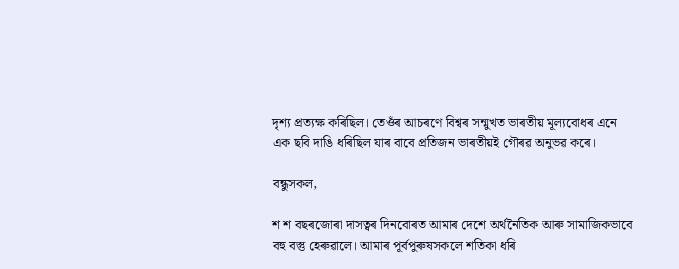দৃশ্য প্ৰত্যক্ষ কৰিছিল। তেওঁৰ আচৰণে বিশ্বৰ সন্মুখত ভাৰতীয় মূল্যবোধৰ এনে এক ছবি দাঙি ধৰিছিল যাৰ বাবে প্ৰতিজন ভাৰতীয়ই গৌৰৱ অনুভৱ কৰে।

বন্ধুসকল,

শ শ বছৰজোৰা দাসত্বৰ দিনবোৰত আমাৰ দেশে অৰ্থনৈতিক আৰু সামাজিকভাবে বহু বস্তু হেৰুৱালে। আমাৰ পূৰ্বপুৰুষসকলে শতিকা ধৰি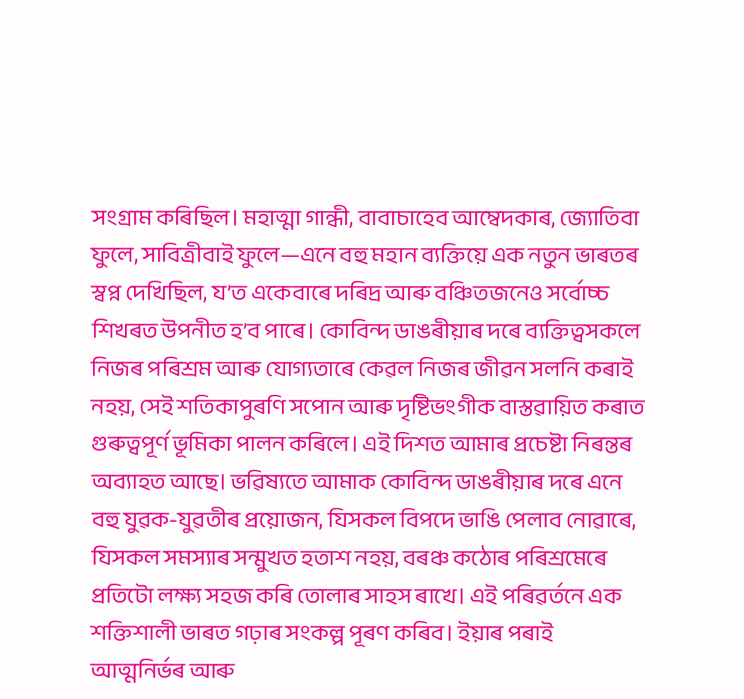সংগ্ৰাম কৰিছিল। মহাত্মা গান্ধী, বাবাচাহেব আম্বেদকাৰ, জ্যোতিবা ফুলে, সাবিত্ৰীবাই ফুলে—এনে বহু মহান ব্যক্তিয়ে এক নতুন ভাৰতৰ স্বপ্ন দেখিছিল, য’ত একেবাৰে দৰিদ্ৰ আৰু বঞ্চিতজনেও সৰ্বোচ্চ শিখৰত উপনীত হ’ব পাৰে। কোবিন্দ ডাঙৰীয়াৰ দৰে ব্যক্তিত্বসকলে নিজৰ পৰিশ্ৰম আৰু যোগ্যতাৰে কেৱল নিজৰ জীৱন সলনি কৰাই নহয়, সেই শতিকাপুৰণি সপোন আৰু দৃষ্টিভংগীক বাস্তৱায়িত কৰাত গুৰুত্বপূৰ্ণ ভূমিকা পালন কৰিলে। এই দিশত আমাৰ প্ৰচেষ্টা নিৰন্তৰ অব্যাহত আছে। ভৱিষ্যতে আমাক কোবিন্দ ডাঙৰীয়াৰ দৰে এনে বহু যুৱক-যুৱতীৰ প্ৰয়োজন, যিসকল বিপদে ভাঙি পেলাব নোৱাৰে, যিসকল সমস্যাৰ সন্মুখত হতাশ নহয়, বৰঞ্চ কঠোৰ পৰিশ্ৰমেৰে প্ৰতিটো লক্ষ্য সহজ কৰি তোলাৰ সাহস ৰাখে। এই পৰিৱৰ্তনে এক শক্তিশালী ভাৰত গঢ়াৰ সংকল্প পূৰণ কৰিব। ইয়াৰ পৰাই আত্মনিৰ্ভৰ আৰু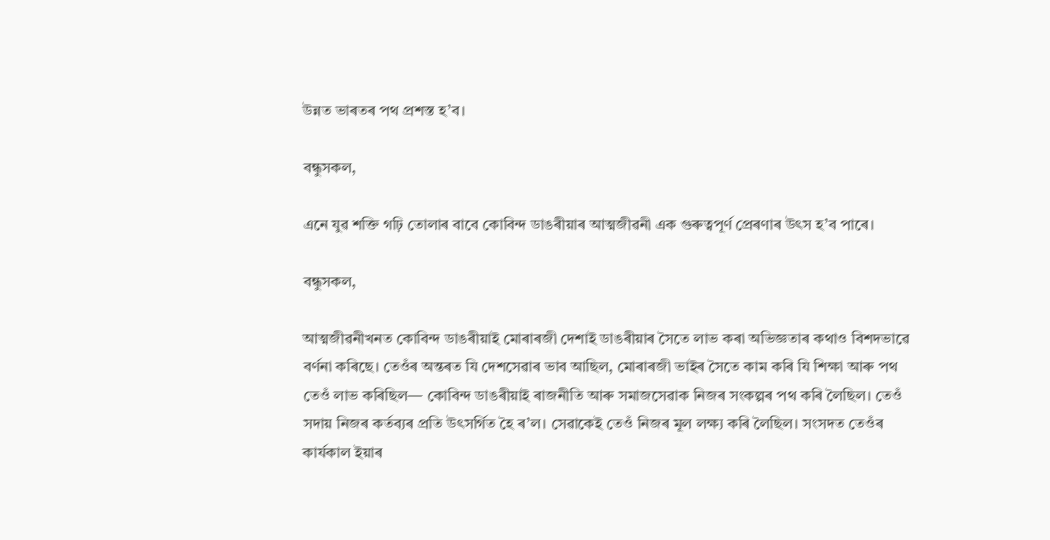উন্নত ভাৰতৰ পথ প্ৰশস্ত হ’ব।

বন্ধুসকল,

এনে যুৱ শক্তি গঢ়ি তোলাৰ বাবে কোবিন্দ ডাঙৰীয়াৰ আত্মজীৱনী এক গুৰুত্বপূৰ্ণ প্ৰেৰণাৰ উৎস হ’ব পাৰে।

বন্ধুসকল,

আত্মজীৱনীখনত কোবিন্দ ডাঙৰীয়াই মোৰাৰজী দেশাই ডাঙৰীয়াৰ সৈতে লাভ কৰা অভিজ্ঞতাৰ কথাও বিশদভাৱে বৰ্ণনা কৰিছে। তেওঁৰ অন্তৰত যি দেশসেৱাৰ ভাব আছিল, মোৰাৰজী ভাইৰ সৈতে কাম কৰি যি শিক্ষা আৰু পথ তেওঁ লাভ কৰিছিল— কোবিন্দ ডাঙৰীয়াই ৰাজনীতি আৰু সমাজসেৱাক নিজৰ সংকল্পৰ পথ কৰি লৈছিল। তেওঁ সদায় নিজৰ কৰ্তব্যৰ প্ৰতি উৎসৰ্গিত হৈ ৰ’ল। সেৱাকেই তেওঁ নিজৰ মূল লক্ষ্য কৰি লৈছিল। সংসদত তেওঁৰ কাৰ্যকাল ইয়াৰ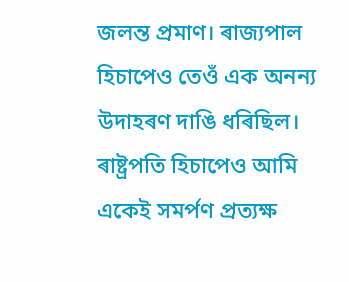জলন্ত প্ৰমাণ। ৰাজ্যপাল হিচাপেও তেওঁ এক অনন্য উদাহৰণ দাঙি ধৰিছিল। ৰাষ্ট্ৰপতি হিচাপেও আমি একেই সমৰ্পণ প্ৰত্যক্ষ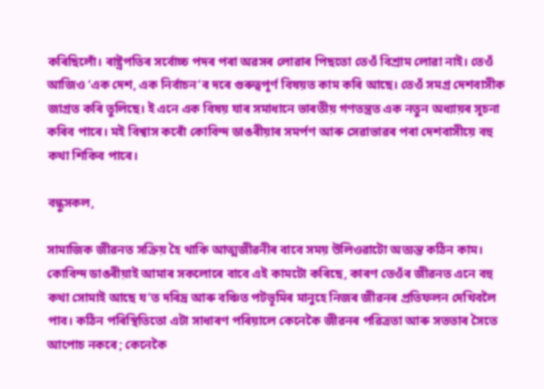কৰিছিলোঁ। ৰাষ্ট্ৰপতিৰ সৰ্বোচ্চ পদৰ পৰা অৱসৰ লোৱাৰ পিছতো তেওঁ বিশ্ৰাম লোৱা নাই। তেওঁ আজিও ‘এক দেশ, এক নিৰ্বাচন’ৰ দৰে গুৰুত্বপূৰ্ণ বিষয়ত কাম কৰি আছে। তেওঁ সমগ্ৰ দেশবাসীক জাগ্ৰত কৰি তুলিছে। ই এনে এক বিষয় যাৰ সমাধানে ভাৰতীয় গণতন্ত্ৰত এক নতুন অধ্যায়ৰ সূচনা কৰিব পাৰে। মই বিশ্বাস কৰোঁ কোবিন্দ ডাঙৰীয়াৰ সমৰ্পণ আৰু সেৱাভাৱৰ পৰা দেশবাসীয়ে বহু কথা শিকিব পাৰে।

বন্ধুসকল,

সামাজিক জীৱনত সক্ৰিয় হৈ থাকি আত্মজীৱনীৰ বাবে সময় উলিওৱাটো অত্যন্ত কঠিন কাম। কোবিন্দ ডাঙৰীয়াই আমাৰ সকলোৰে বাবে এই কামটো কৰিছে, কাৰণ তেওঁৰ জীৱনত এনে বহু কথা সোমাই আছে য’ত দৰিদ্ৰ আৰু বঞ্চিত পটভূমিৰ মানুহে নিজৰ জীৱনৰ প্ৰতিফলন দেখিবলৈ পাব। কঠিন পৰিস্থিতিতো এটা সাধাৰণ পৰিয়ালে কেনেকৈ জীৱনৰ পৱিত্ৰতা আৰু সততাৰ সৈতে আপোচ নকৰে; কেনেকৈ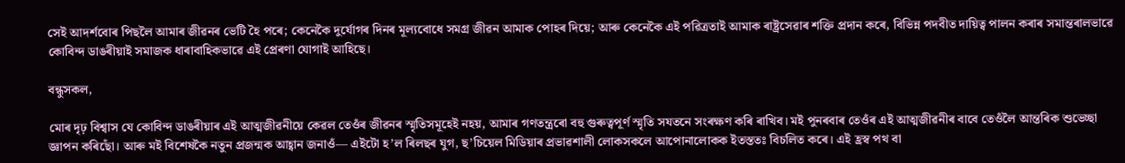সেই আদৰ্শবোৰ পিছলৈ আমাৰ জীৱনৰ ভেটি হৈ পৰে; কেনেকৈ দুৰ্যোগৰ দিনৰ মূল্যবোধে সমগ্ৰ জীৱন আমাক পোহৰ দিয়ে; আৰু কেনেকৈ এই পৱিত্ৰতাই আমাক ৰাষ্ট্ৰসেৱাৰ শক্তি প্ৰদান কৰে, বিভিন্ন পদবীত দায়িত্ব পালন কৰাৰ সমান্তৰালভাৱে কোবিন্দ ডাঙৰীয়াই সমাজক ধাৰাবাহিকভাৱে এই প্ৰেৰণা যোগাই আহিছে।

বন্ধুসকল,

মোৰ দৃঢ় বিশ্বাস যে কোবিন্দ ডাঙৰীয়াৰ এই আত্মজীৱনীয়ে কেৱল তেওঁৰ জীৱনৰ স্মৃতিসমূহেই নহয়, আমাৰ গণতন্ত্ৰৰো বহু গুৰুত্বপূৰ্ণ স্মৃতি সযতনে সংৰক্ষণ কৰি ৰাখিব। মই পুনৰবাৰ তেওঁৰ এই আত্মজীৱনীৰ বাবে তেওঁলৈ আন্তৰিক শুভেচ্ছা জ্ঞাপন কৰিছোঁ। আৰু মই বিশেষকৈ নতুন প্ৰজন্মক আহ্বান জনাওঁ— এইটো হ’ল ৰিলছৰ যুগ, ছ’চিয়েল মিডিয়াৰ প্ৰভাৱশালী লোকসকলে আপোনালোকক ইতস্ততঃ বিচলিত কৰে। এই হ্ৰস্ব পথ বা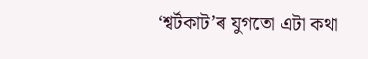‘শ্বৰ্টকাট’ৰ যুগতো এটা কথা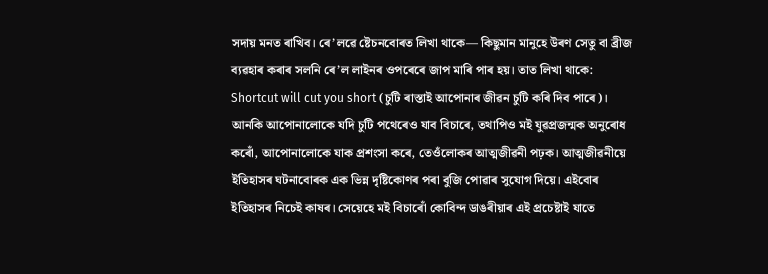সদায় মনত ৰাখিব। ৰে’লৱে ষ্টেচনবোৰত লিখা থাকে— কিছুমান মানুহে উৰণ সেতু বা ব্ৰীজ ব্যৱহাৰ কৰাৰ সলনি ৰে’ল লাইনৰ ওপৰেৰে জাপ মাৰি পাৰ হয়। তাত লিখা থাকে: Shortcut will cut you short (চুটি ৰাস্তাই আপোনাৰ জীৱন চুটি কৰি দিব পাৰে)। আনকি আপোনালোকে যদি চুটি পথেৰেও যাব বিচাৰে, তথাপিও মই যুৱপ্ৰজন্মক অনুৰোধ কৰোঁ, আপোনালোকে যাক প্ৰশংসা কৰে, তেওঁলোকৰ আত্মজীৱনী পঢ়ক। আত্মজীৱনীয়ে ইতিহাসৰ ঘটনাবোৰক এক ভিন্ন দৃষ্টিকোণৰ পৰা বুজি পোৱাৰ সুযোগ দিয়ে। এইবোৰ ইতিহাসৰ নিচেই কাষৰ। সেয়েহে মই বিচাৰোঁ কোবিন্দ ডাঙৰীয়াৰ এই প্ৰচেষ্টাই যাতে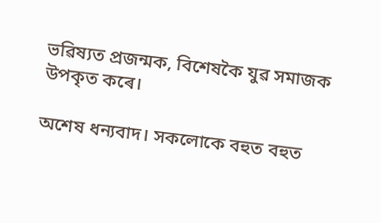ভৱিষ্যত প্ৰজন্মক, বিশেষকৈ যুৱ সমাজক উপকৃত কৰে।

অশেষ ধন্যবাদ। সকলোকে বহুত বহুত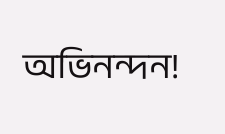অভিনন্দন!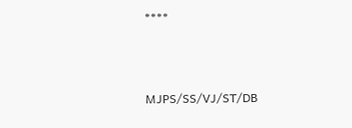****



MJPS/SS/VJ/ST/DB